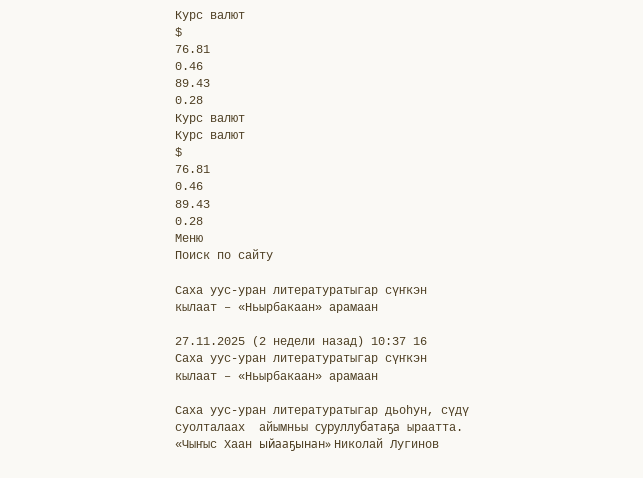Курс валют
$
76.81
0.46
89.43
0.28
Курс валют
Курс валют
$
76.81
0.46
89.43
0.28
Меню
Поиск по сайту

Саха уус-уран литературатыгар сүҥкэн кылаат – «Ньырбакаан» арамаан

27.11.2025 (2 недели назад) 10:37 16
Саха уус-уран литературатыгар сүҥкэн кылаат – «Ньырбакаан» арамаан

Саха уус-уран литературатыгар дьоһун, сүдү суолталаах  айымньы суруллубатаҕа ыраатта. «Чыҥыс Хаан ыйааҕынан» Николай Лугинов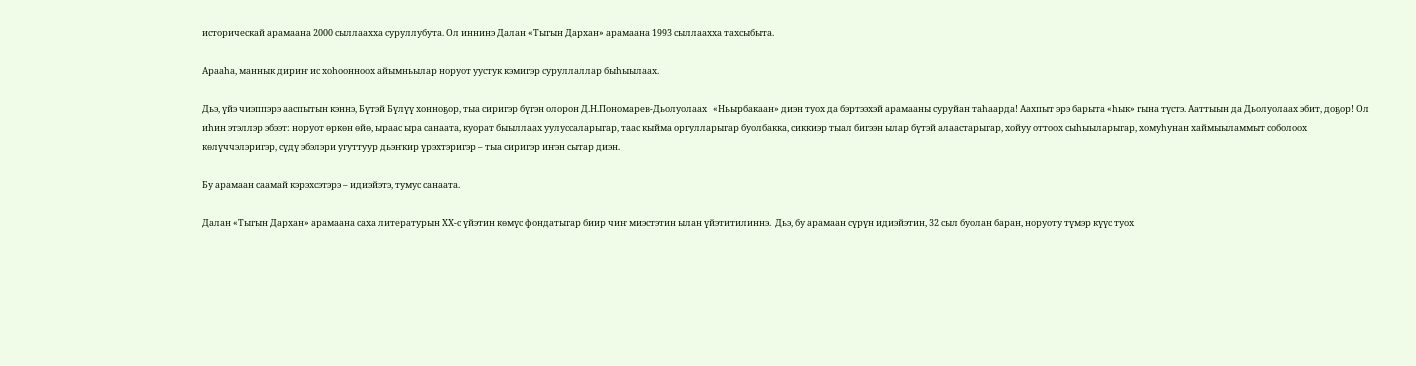историческай арамаана 2000 сыллаахха суруллубута. Ол иннинэ Далан «Тыгын Дархан» арамаана 1993 сыллаахха тахсыбыта.

Арааһа, маннык дириҥ ис хоһоонноох айымньылар норуот уустук кэмигэр суруллаллар быһыылаах.

Дьэ, үйэ чиэппэрэ ааспытын кэннэ, Бүтэй Бүлүү хонноҕор, тыа сиригэр бүгэн олорон Д.Н.Пономарев-Дьолуолаах   «Ньырбакаан» диэн туох да бэртээхэй арамааны суруйан таһаарда! Аахпыт эрэ барыта «һык» гына түстэ. Ааттыын да Дьолуолаах эбит, доҕор! Ол иһин этэллэр эбээт: норуот өркөн өйө, ыраас ыра санаата, куорат быыллаах уулуссаларыгар, таас кыйма оргулларыгар буолбакка, сиккиэр тыал бигээн ылар бүтэй алаастарыгар, хойуу оттоох сыһыыларыгар, хомуһунан хаймыыламмыт соболоох көлүччэлэригэр, сүдү эбэлэри угуттуур дьэҥкир үрэхтэригэр – тыа сиригэр иҥэн сытар диэн.

Бу арамаан саамай кэрэхсэтэрэ – идиэйэтэ, тумус санаата.

Далан «Тыгын Дархан» арамаана саха литературын ХХ-с үйэтин көмүс фондатыгар биир чиҥ миэстэтин ылан үйэтитилиннэ.  Дьэ, бу арамаан сүрүн идиэйэтин, 32 сыл буолан баран, норуоту түмэр күүс туох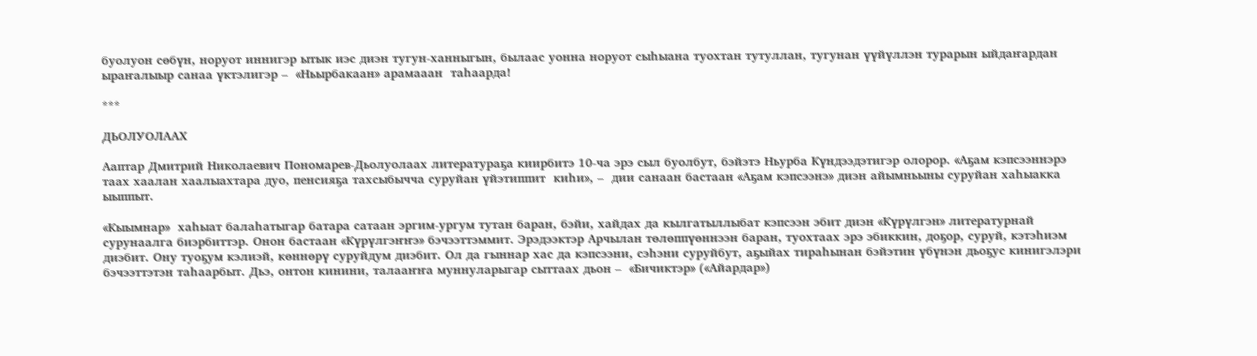буолуон сөбүн, норуот иннигэр ытык иэс диэн тугун-ханныгын, былаас уонна норуот сыһыана туохтан тутуллан, тугунан үүйүллэн турарын ыйдаҥардан ыраҥалыыр санаа үктэлигэр –  «Ньырбакаан» арамааан  таһаарда!

***

ДЬОЛУОЛААХ

Ааптар Дмитрий Николаевич Пономарев-Дьолуолаах литератураҕа киирбитэ 10-ча эрэ сыл буолбут, бэйэтэ Ньурба Күндээдэтигэр олорор. «Аҕам кэпсээннэрэ таах хаалан хаалыахтара дуо, пенсияҕа тахсыбычча суруйан үйэтиппит  киһи», –  дии санаан бастаан «Аҕам кэпсээнэ» диэн айымньыны суруйан хаһыакка ыыппыт.

«Кыымнар»  хаһыат балаһатыгар батара сатаан эргим-ургум тутан баран, бэйи, хайдах да кылгатыллыбат кэпсээн эбит диэн «Күрүлгэн» литературнай сурунаалга биэрбиттэр. Онон бастаан «Күрүлгэҥҥэ» бэчээттэммит. Эрэдээктэр Арчылан төлөппүөннээн баран, туохтаах эрэ эбиккин, доҕор, суруй, кэтэһиэм диэбит. Ону туоҕум кэлиэй, көннөрү суруйдум диэбит. Ол да гыннар хас да кэпсээни, сэһэни суруйбут, аҕыйах тираһынан бэйэтин үбүнэн дьоҕус кинигэлэри бэчээттэтэн таһаарбыт. Дьэ, онтон кинини, талааҥҥа муннуларыгар сыттаах дьон –  «Бичиктэр» («Айардар»)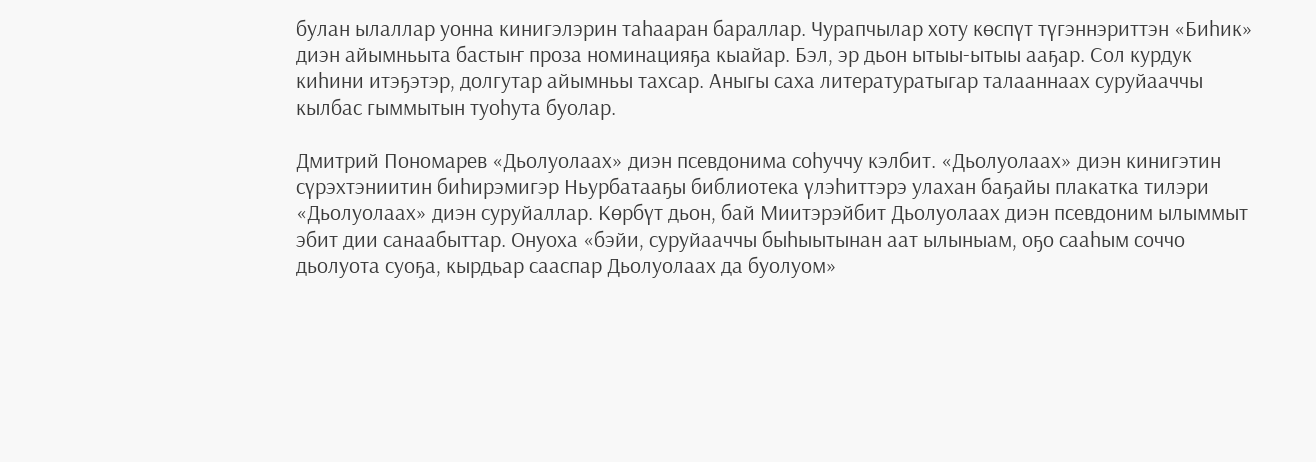булан ылаллар уонна кинигэлэрин таһааран бараллар. Чурапчылар хоту көспүт түгэннэриттэн «Биһик» диэн айымньыта бастыҥ проза номинацияҕа кыайар. Бэл, эр дьон ытыы-ытыы ааҕар. Сол курдук киһини итэҕэтэр, долгутар айымньы тахсар. Аныгы саха литературатыгар талааннаах суруйааччы кылбас гыммытын туоһута буолар.

Дмитрий Пономарев «Дьолуолаах» диэн псевдонима соһуччу кэлбит. «Дьолуолаах» диэн кинигэтин сүрэхтэниитин биһирэмигэр Ньурбатааҕы библиотека үлэһиттэрэ улахан баҕайы плакатка тилэри «Дьолуолаах» диэн суруйаллар. Көрбүт дьон, бай Миитэрэйбит Дьолуолаах диэн псевдоним ылыммыт эбит дии санаабыттар. Онуоха «бэйи, суруйааччы быһыытынан аат ылыныам, оҕо сааһым соччо дьолуота суоҕа, кырдьар сааспар Дьолуолаах да буолуом»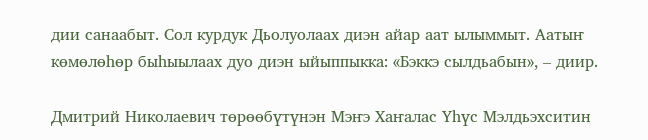дии санаабыт. Сол курдук Дьолуолаах диэн айар аат ылыммыт. Аатыҥ көмөлөһөр быһыылаах дуо диэн ыйыппыкка: «Бэккэ сылдьабын», – диир.

Дмитрий Николаевич төрөөбүтүнэн Мэҥэ Хаҥалас Үһүс Мэлдьэхситин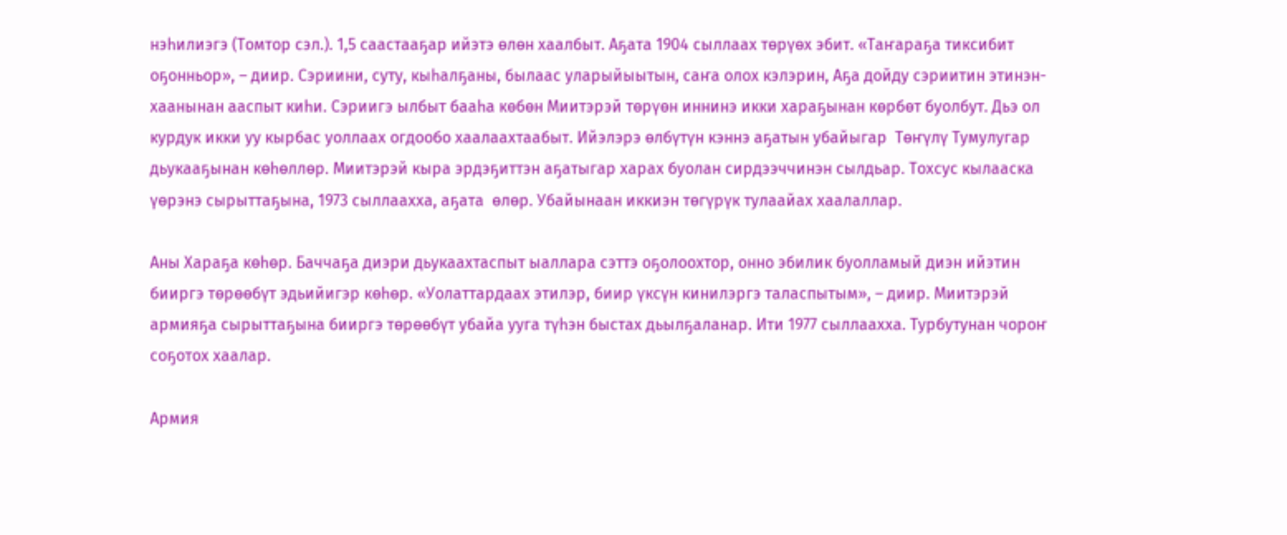нэһилиэгэ (Томтор сэл.). 1,5 саастааҕар ийэтэ өлөн хаалбыт. Аҕата 1904 сыллаах төрүөх эбит. «Таҥараҕа тиксибит оҕонньор», – диир. Сэриини, суту, кыһалҕаны, былаас уларыйыытын, саҥа олох кэлэрин, Аҕа дойду сэриитин этинэн-хаанынан ааспыт киһи. Сэриигэ ылбыт бааһа көбөн Миитэрэй төрүөн иннинэ икки хараҕынан көрбөт буолбут. Дьэ ол курдук икки уу кырбас уоллаах огдообо хаалаахтаабыт. Ийэлэрэ өлбүтүн кэннэ аҕатын убайыгар  Төҥүлү Тумулугар дьукааҕынан көһөллөр. Миитэрэй кыра эрдэҕиттэн аҕатыгар харах буолан сирдээччинэн сылдьар. Тохсус кылааска үөрэнэ сырыттаҕына, 1973 сыллаахха, аҕата  өлөр. Убайынаан иккиэн төгүрүк тулаайах хаалаллар.

Аны Хараҕа көһөр. Баччаҕа диэри дьукаахтаспыт ыаллара сэттэ оҕолоохтор, онно эбилик буолламый диэн ийэтин бииргэ төрөөбүт эдьийигэр көһөр. «Уолаттардаах этилэр, биир үксүн кинилэргэ таласпытым», – диир. Миитэрэй армияҕа сырыттаҕына бииргэ төрөөбүт убайа ууга түһэн быстах дьылҕаланар. Ити 1977 сыллаахха. Турбутунан чороҥ соҕотох хаалар.

Армия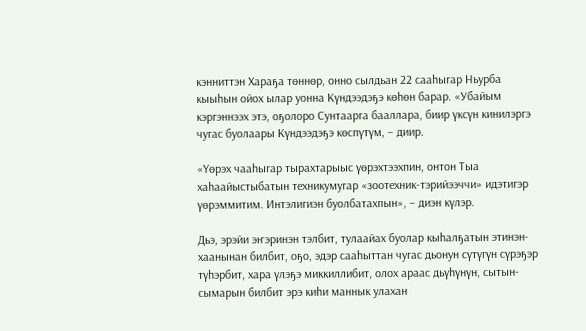кэнниттэн Хараҕа төннөр, онно сылдьан 22 сааһыгар Ньурба кыыһын ойох ылар уонна Күндээдэҕэ көһөн барар. «Убайым кэргэннээх этэ, оҕолоро Сунтаарга бааллара, биир үксүн кинилэргэ чугас буолаары Күндээдэҕэ көспүтүм, – диир.

«Үөрэх чааһыгар тырахтарыыс үөрэхтээхпин, онтон Тыа хаһаайыстыбатын техникумугар «зоотехник-тэрийээччи» идэтигэр үөрэммитим. Интэлигиэн буолбатахпын», – диэн күлэр.

Дьэ, эрэйи эҥэринэн тэлбит, тулаайах буолар кыһалҕатын этинэн-хаанынан билбит, оҕо, эдэр сааһыттан чугас дьонун сүтүгүн сүрэҕэр түһэрбит, хара үлэҕэ миккиллибит, олох араас дьүһүнүн, сытын-сымарын билбит эрэ киһи маннык улахан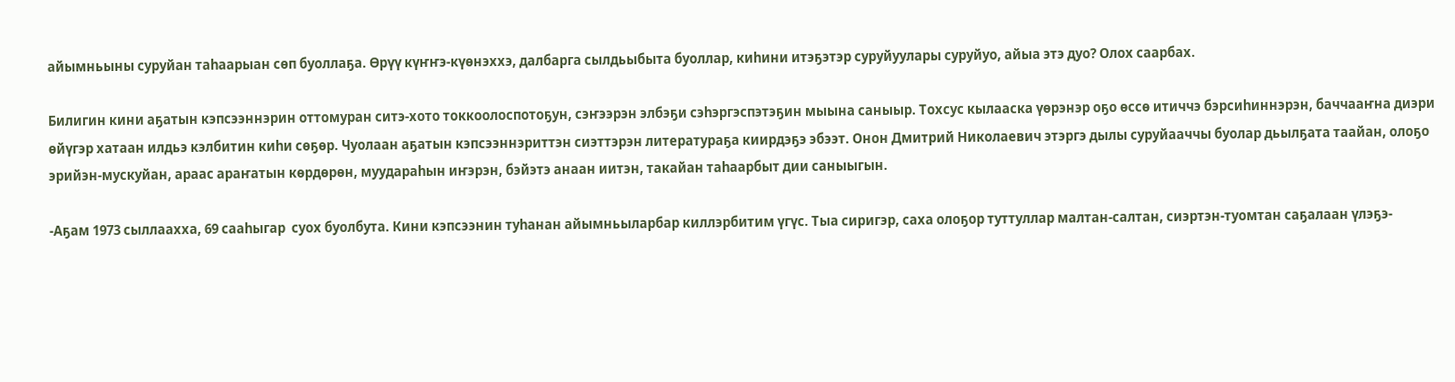айымньыны суруйан таһаарыан сөп буоллаҕа. Өрүү күҥҥэ-күөнэххэ, далбарга сылдьыбыта буоллар, киһини итэҕэтэр суруйуулары суруйуо, айыа этэ дуо? Олох саарбах.

Билигин кини аҕатын кэпсээннэрин оттомуран ситэ-хото токкоолоспотоҕун, сэҥээрэн элбэҕи сэһэргэспэтэҕин мыына саныыр. Тохсус кылааска үөрэнэр оҕо өссө итиччэ бэрсиһиннэрэн, баччааҥна диэри өйүгэр хатаан илдьэ кэлбитин киһи сөҕөр. Чуолаан аҕатын кэпсээннэриттэн сиэттэрэн литератураҕа киирдэҕэ эбээт. Онон Дмитрий Николаевич этэргэ дылы суруйааччы буолар дьылҕата таайан, олоҕо эрийэн-мускуйан, араас араҥатын көрдөрөн, муудараһын иҥэрэн, бэйэтэ анаан иитэн, такайан таһаарбыт дии саныыгын.

-Аҕам 1973 сыллаахха, 69 сааһыгар  суох буолбута. Кини кэпсээнин туһанан айымньыларбар киллэрбитим үгүс. Тыа сиригэр, саха олоҕор туттуллар малтан-салтан, сиэртэн-туомтан саҕалаан үлэҕэ-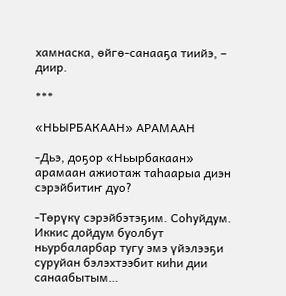хамнаска, өйгө-санааҕа тиийэ, – диир.

***

«НЬЫРБАКААН» АРАМААН

-Дьэ, доҕор «Ньырбакаан» арамаан ажиотаж таһаарыа диэн сэрэйбитиҥ дуо?

-Төрүкү сэрэйбэтэҕим. Соһуйдум. Иккис дойдум буолбут ньурбаларбар тугу эмэ үйэлээҕи суруйан бэлэхтээбит киһи дии санаабытым…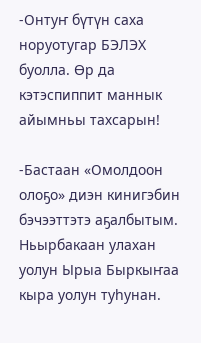-Онтуҥ бүтүн саха норуотугар БЭЛЭХ буолла. Өр да кэтэспиппит маннык айымньы тахсарын!

-Бастаан «Омолдоон олоҕо» диэн кинигэбин бэчээттэтэ аҕалбытым. Ньырбакаан улахан уолун Ырыа Быркыҥаа кыра уолун туһунан.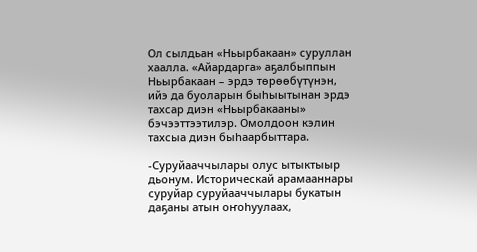Ол сылдьан «Ньырбакаан» суруллан хаалла. «Айардарга» аҕалбыппын Ньырбакаан – эрдэ төрөөбүтүнэн, ийэ да буоларын быһыытынан эрдэ тахсар диэн «Ньырбакааны» бэчээттээтилэр. Омолдоон кэлин тахсыа диэн быһаарбыттара.

-Суруйааччылары олус ытыктыыр дьонум. Историческай арамааннары суруйар суруйааччылары букатын даҕаны атын оҥоһуулаах,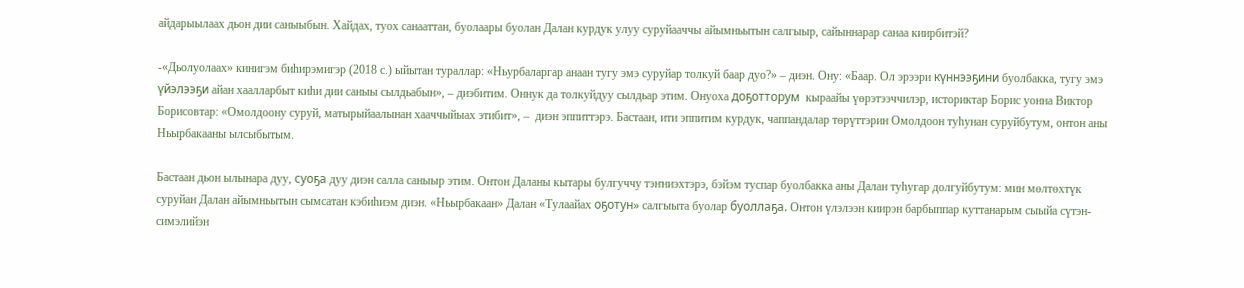айдарыылаах дьон дии саныыбын. Хайдах, туох санааттан, буолаары буолан Далан курдук улуу суруйааччы айымньытын салгыыр, сайыннарар санаа киирбитэй?

-«Дьолуолаах» кинигэм биһирэмигэр (2018 с.) ыйытан тураллар: «Ньурбаларгар анаан тугу эмэ суруйар толкуй баар дуо?» – диэн. Ону: «Баар. Ол эрээри күннээҕини буолбакка, тугу эмэ үйэлээҕи айан хаалларбыт киһи дии саныы сылдьабын», – диэбитим. Оннук да толкуйдуу сылдьар этим. Онуоха доҕотторум  кыраайы үөрэтээччилэр, историктар Борис уонна Виктор Борисовтар: «Омолдоону суруй, матырыйаалынан хааччыйыах этибит», –  диэн эппиттэрэ. Бастаан, ити эппитим курдук, чаппандалар төрүттэрин Омолдоон туһунан суруйбутум, онтон аны Ньырбакааны ылсыбытым.

Бастаан дьон ылынара дуу, суоҕа дуу диэн салла саныыр этим. Онтон Даланы кытары булгуччу тэҥниэхтэрэ, бэйэм туспар буолбакка аны Далан туһугар долгуйбутум: мин мөлтөхтүк суруйан Далан айымньытын сымсатан кэбиһиэм диэн. «Ньырбакаан» Далан «Тулаайах оҕотун» салгыыта буолар буоллаҕа. Онтон үлэлээн киирэн барбыппар куттанарым сыыйа сүтэн-симэлийэн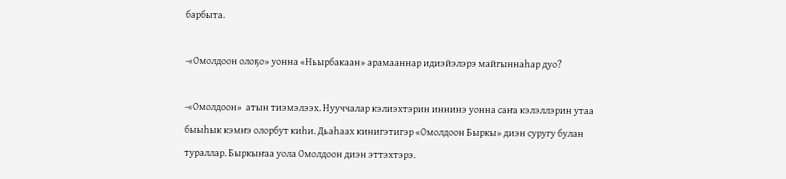барбыта.

-«Омолдоон олоҕо» уонна «Ньырбакаан» арамааннар идиэйэлэрэ майгыннаһар дуо?

-«Омолдоон»  атын тиэмэлээх. Нууччалар кэлиэхтэрин иннинэ уонна саҥа кэлэллэрин утаа быыһык кэмҥэ олорбут киһи. Дьаһаах кинигэтигэр «Омолдоон Быркы» диэн суругу булан тураллар. Быркыҥаа уола Омолдоон диэн эттэхтэрэ.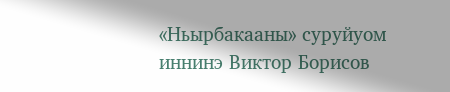«Ньырбакааны» суруйуом иннинэ Виктор Борисов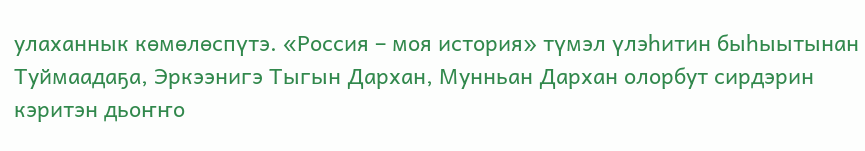улаханнык көмөлөспүтэ. «Россия – моя история» түмэл үлэһитин быһыытынан Туймаадаҕа, Эркээнигэ Тыгын Дархан, Мунньан Дархан олорбут сирдэрин кэритэн дьоҥҥо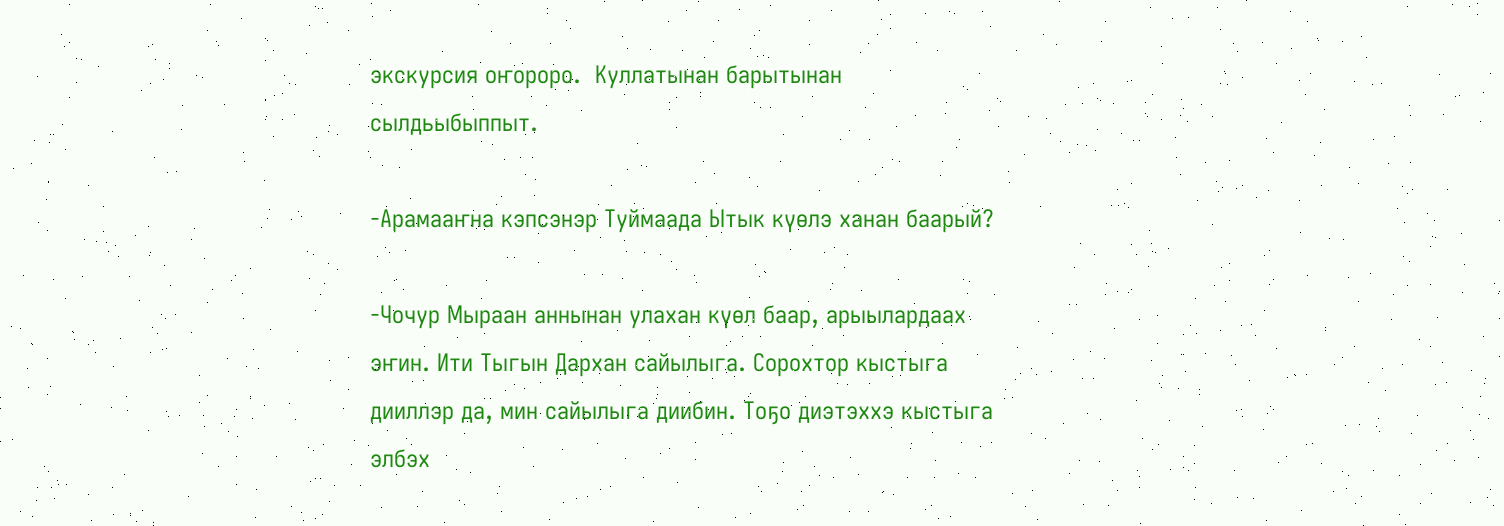экскурсия оҥороро.  Куллатынан барытынан сылдьыбыппыт.

-Арамааҥна кэпсэнэр Туймаада Ытык күөлэ ханан баарый?

-Чочур Мыраан аннынан улахан күөл баар, арыылардаах эҥин. Ити Тыгын Дархан сайылыга. Сорохтор кыстыга дииллэр да, мин сайылыга диибин. Тоҕо диэтэххэ кыстыга элбэх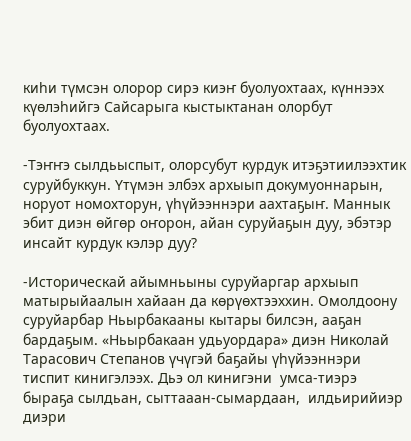киһи түмсэн олорор сирэ киэҥ буолуохтаах, күннээх күөлэһийгэ Сайсарыга кыстыктанан олорбут буолуохтаах.

-Тэҥҥэ сылдьыспыт, олорсубут курдук итэҕэтиилээхтик суруйбуккун. Үтүмэн элбэх архыып докумуоннарын, норуот номохторун, үһүйээннэри аахтаҕыҥ. Маннык эбит диэн өйгөр оҥорон, айан суруйаҕын дуу, эбэтэр инсайт курдук кэлэр дуу?

-Историческай айымньыны суруйаргар архыып матырыйаалын хайаан да көрүөхтээххин. Омолдоону суруйарбар Ньырбакааны кытары билсэн, ааҕан бардаҕым. «Ньырбакаан удьуордара» диэн Николай Тарасович Степанов үчүгэй баҕайы үһүйээннэри тиспит кинигэлээх. Дьэ ол кинигэни  умса-тиэрэ быраҕа сылдьан, сыттааан-сымардаан,  илдьирийиэр диэри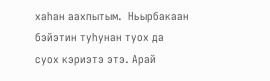хаһан аахпытым.  Ньырбакаан бэйэтин туһунан туох да суох кэриэтэ этэ. Арай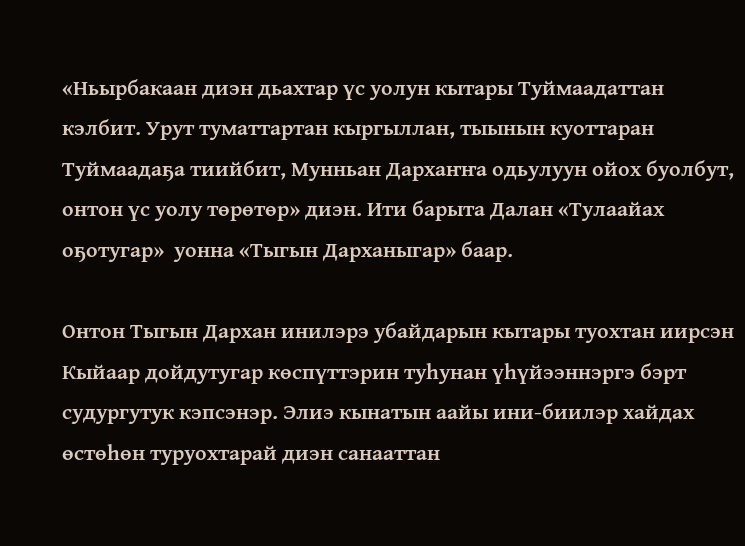«Ньырбакаан диэн дьахтар үс уолун кытары Туймаадаттан кэлбит. Урут туматтартан кыргыллан, тыынын куоттаран Туймаадаҕа тиийбит, Мунньан Дархаҥҥа одьулуун ойох буолбут, онтон үс уолу төрөтөр» диэн. Ити барыта Далан «Тулаайах оҕотугар»  уонна «Тыгын Дарханыгар» баар.

Онтон Тыгын Дархан инилэрэ убайдарын кытары туохтан иирсэн Кыйаар дойдутугар көспүттэрин туһунан үһүйээннэргэ бэрт судургутук кэпсэнэр. Элиэ кынатын аайы ини-биилэр хайдах өстөһөн туруохтарай диэн санааттан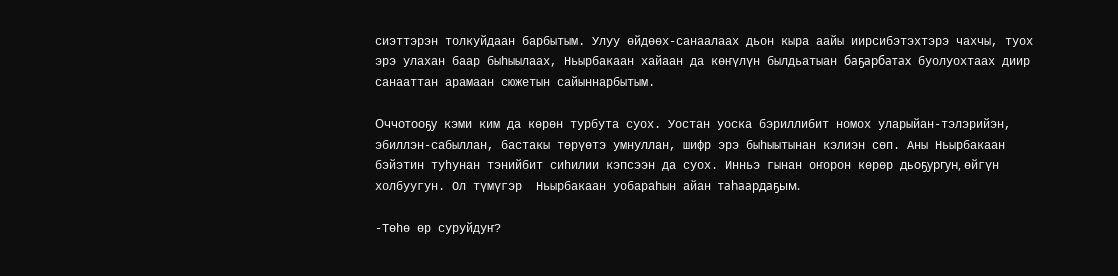сиэттэрэн толкуйдаан барбытым. Улуу өйдөөх-санаалаах дьон кыра аайы иирсибэтэхтэрэ чахчы, туох эрэ улахан баар быһыылаах, Ньырбакаан хайаан да көҥүлүн былдьатыан баҕарбатах буолуохтаах диир санааттан арамаан сюжетын сайыннарбытым.

Оччотооҕу кэми ким да көрөн турбута суох. Уостан уоска бэриллибит номох уларыйан-тэлэрийэн, эбиллэн-сабыллан, бастакы төрүөтэ умнуллан, шифр эрэ быһыытынан кэлиэн сөп. Аны Ньырбакаан бэйэтин туһунан тэнийбит сиһилии кэпсээн да суох. Инньэ гынан оҥорон көрөр дьоҕургун, өйгүн холбуугун. Ол түмүгэр  Ньырбакаан уобараһын айан таһаардаҕым.

-Төһө өр суруйдуҥ?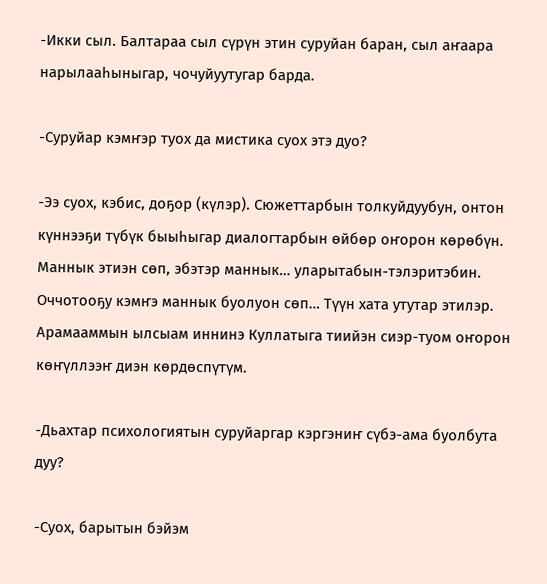-Икки сыл. Балтараа сыл сүрүн этин суруйан баран, сыл аҥаара нарылааһыныгар, чочуйуутугар барда.

-Суруйар кэмҥэр туох да мистика суох этэ дуо?

-Ээ суох, кэбис, доҕор (күлэр). Сюжеттарбын толкуйдуубун, онтон күннээҕи түбүк быыһыгар диалогтарбын өйбөр оҥорон көрөбүн. Маннык этиэн сөп, эбэтэр маннык… уларытабын-тэлэритэбин. Оччотооҕу кэмҥэ маннык буолуон сөп… Түүн хата утутар этилэр. Арамааммын ылсыам иннинэ Куллатыга тиийэн сиэр-туом оҥорон көҥүллээҥ диэн көрдөспүтүм.

-Дьахтар психологиятын суруйаргар кэргэниҥ сүбэ-ама буолбута дуу?

-Суох, барытын бэйэм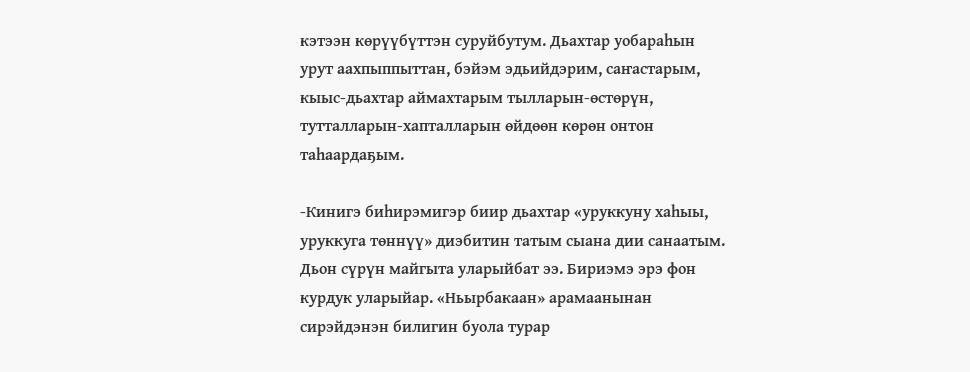кэтээн көрүүбүттэн суруйбутум. Дьахтар уобараһын  урут аахпыппыттан, бэйэм эдьийдэрим, саҥастарым, кыыс-дьахтар аймахтарым тылларын-өстөрүн, тутталларын-хапталларын өйдөөн көрөн онтон таһаардаҕым.

-Кинигэ биһирэмигэр биир дьахтар «уруккуну хаһыы, уруккуга төннүү» диэбитин татым сыана дии санаатым. Дьон сүрүн майгыта уларыйбат ээ. Бириэмэ эрэ фон курдук уларыйар. «Ньырбакаан» арамаанынан сирэйдэнэн билигин буола турар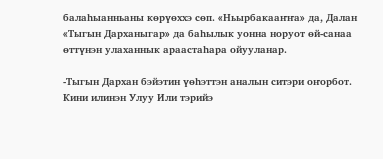балаһыанньаны көрүөххэ сөп. «Ньырбакааҥҥа» да, Далан «Тыгын Дарханыгар» да баһылык уонна норуот өй-санаа өттүнэн улаханнык араастаһара ойууланар.

-Тыгын Дархан бэйэтин үөһэттэн аналын ситэри оҥорбот. Кини илинэн Улуу Или тэрийэ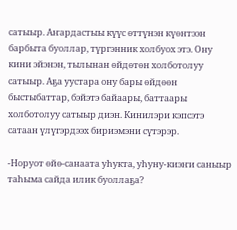сатыыр. Аҥардастыы күүс өттүнэн күөнтээн барбыта буоллар, түргэнник холбуох этэ. Ону кини эйэнэн, тылынан өйдөтөн холботолуу сатыыр. Аҕа уустара ону бары өйдөөн быстыбаттар, бэйэтэ байаары, баттаары холботолуу сатыыр диэн. Кинилэри кэпсэтэ сатаан үлүгэрдээх бириэмэни сүтэрэр.

-Норуот өйө-санаата уһукта, уһуну-киэҥи саныыр таһыма сайда илик буоллаҕа?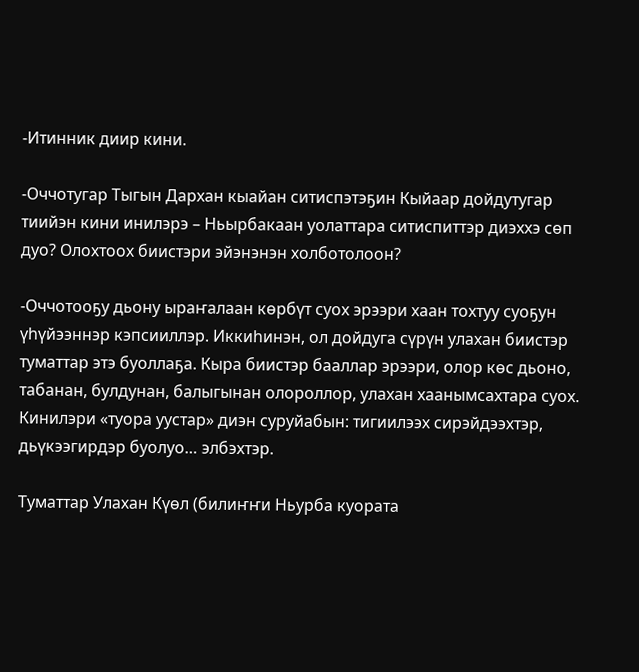-Итинник диир кини.

-Оччотугар Тыгын Дархан кыайан ситиспэтэҕин Кыйаар дойдутугар тиийэн кини инилэрэ – Ньырбакаан уолаттара ситиспиттэр диэххэ сөп дуо? Олохтоох биистэри эйэнэнэн холботолоон?

-Оччотооҕу дьону ыраҥалаан көрбүт суох эрээри хаан тохтуу суоҕун үһүйээннэр кэпсииллэр. Иккиһинэн, ол дойдуга сүрүн улахан биистэр туматтар этэ буоллаҕа. Кыра биистэр бааллар эрээри, олор көс дьоно, табанан, булдунан, балыгынан олороллор, улахан хаанымсахтара суох. Кинилэри «туора уустар» диэн суруйабын: тигиилээх сирэйдээхтэр, дьүкээгирдэр буолуо… элбэхтэр.

Туматтар Улахан Күөл (билиҥҥи Ньурба куората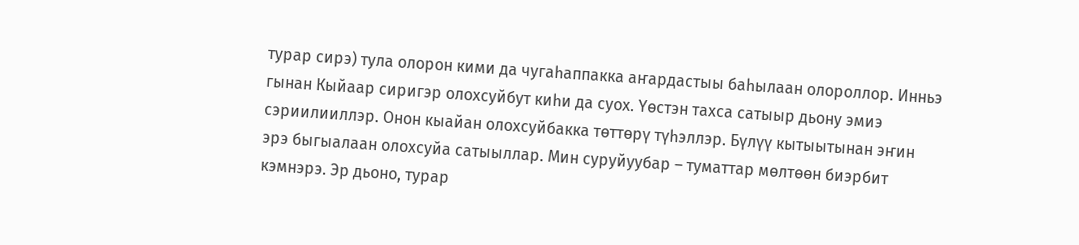турар сирэ) тула олорон кими да чугаһаппакка аҥардастыы баһылаан олороллор. Инньэ гынан Кыйаар сиригэр олохсуйбут киһи да суох. Үөстэн тахса сатыыр дьону эмиэ сэриилииллэр. Онон кыайан олохсуйбакка төттөрү түһэллэр. Бүлүү кытыытынан эҥин эрэ быгыалаан олохсуйа сатыыллар. Мин суруйуубар – туматтар мөлтөөн биэрбит кэмнэрэ. Эр дьоно, турар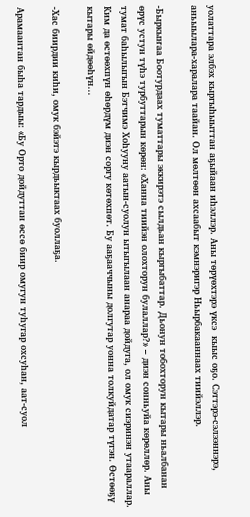уолаттара элбэх кыргыһыыттан аҕыйаан иһэллэр. Аны төрүөхтэрэ үксэ  кыыс оҕо. Сэттэрэ-сэлээннэрэ, аньыылара-харалара таайан. Ол мөлтөөн ахсаабыт кэмнэригэр Ньырбакааннаах тиийэллэр.

-Быркыҥаа Боотурдаах туматтары эккирэтэ сылдьан кыргыбаттар. Дьонун тобохторун кытары ньалбанан өрүс устун түһэ турбуттарын көрөн: «Ханна тиийэн олохторун булаллар?» – диэн сонньуйа көрөллөр. Аны тумат баһылыгын Бэтчимэ Хоһууну аатын-суолун ытыгылаан анараа дойдуга, ол омук сиэринэн утаараллар. Ким да өстөөхпүн өһөрдүм диэн соргу көтөхпөт. Бу ааҕааччыны долгутар уонна толкуйдатар түгэн. Өстөөҕү кытары өйдөөһүн…

-Хас биирдии киһи, омук бэйэтэ кырдьыктаах буоллаҕа.

Арамаантан быһа тардыы: «Бу Орто дойдуттан өссө биир омугун туһугар охсуһан, аат-суол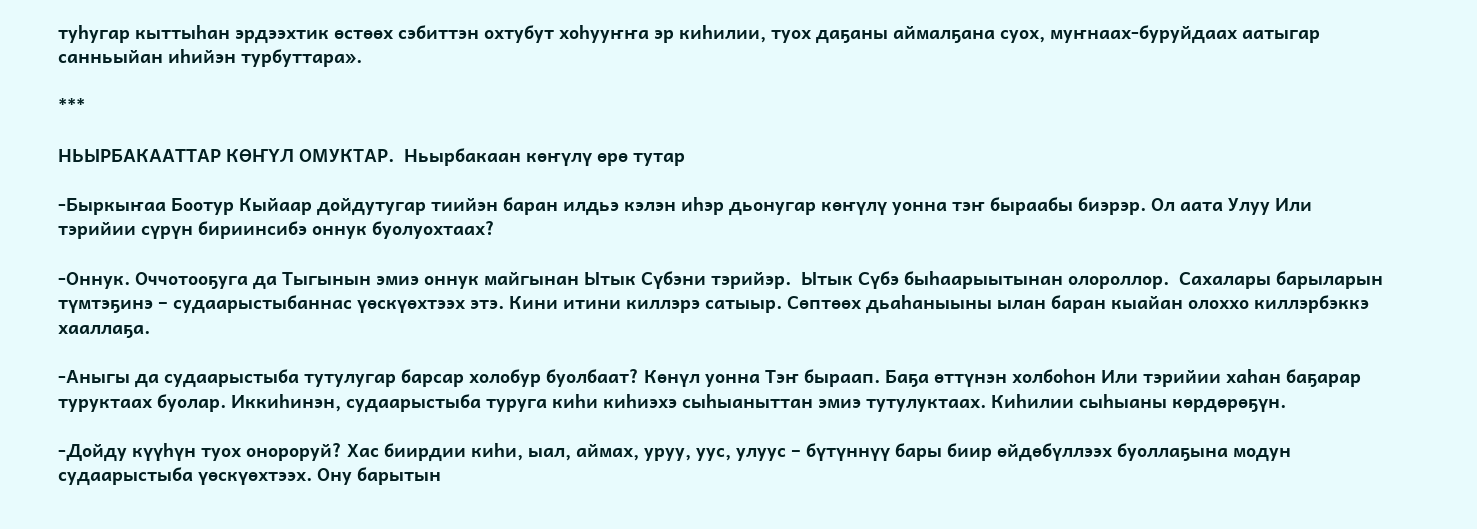туһугар кыттыһан эрдээхтик өстөөх сэбиттэн охтубут хоһууҥҥа эр киһилии, туох даҕаны аймалҕана суох, муҥнаах-буруйдаах аатыгар санньыйан иһийэн турбуттара».

***

НЬЫРБАКААТТАР КӨҤҮЛ ОМУКТАР.  Ньырбакаан көҥүлү өрө тутар

-Быркыҥаа Боотур Кыйаар дойдутугар тиийэн баран илдьэ кэлэн иһэр дьонугар көҥүлү уонна тэҥ быраабы биэрэр. Ол аата Улуу Или тэрийии сүрүн бириинсибэ оннук буолуохтаах?

-Оннук. Оччотооҕуга да Тыгынын эмиэ оннук майгынан Ытык Сүбэни тэрийэр.  Ытык Сүбэ быһаарыытынан олороллор.  Сахалары барыларын түмтэҕинэ – судаарыстыбаннас үөскүөхтээх этэ. Кини итини киллэрэ сатыыр. Сөптөөх дьаһаныыны ылан баран кыайан олоххо киллэрбэккэ хааллаҕа.

-Аныгы да судаарыстыба тутулугар барсар холобур буолбаат? Көнүл уонна Тэҥ быраап. Баҕа өттүнэн холбоһон Или тэрийии хаһан баҕарар туруктаах буолар. Иккиһинэн, судаарыстыба туруга киһи киһиэхэ сыһыаныттан эмиэ тутулуктаах. Киһилии сыһыаны көрдөрөҕүн.

-Дойду күүһүн туох онороруй? Хас биирдии киһи, ыал, аймах, уруу, уус, улуус – бүтүннүү бары биир өйдөбүллээх буоллаҕына модун судаарыстыба үөскүөхтээх. Ону барытын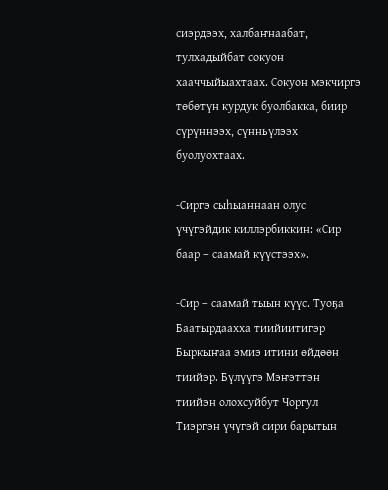сиэрдээх, халбаҥнаабат, тулхадыйбат сокуон хааччыйыахтаах. Сокуон мэкчиргэ төбөтүн курдук буолбакка, биир сүрүннээх, сүнньүлээх буолуохтаах.

-Сиргэ сыһыаннаан олус үчүгэйдик киллэрбиккин: «Сир баар – саамай күүстээх».

-Сир – саамай тыын күүс. Туоҕа Баатырдаахха тиийиитигэр Быркыҥаа эмиэ итини өйдөөн тиийэр. Бүлүүгэ Мэҥэттэн тиийэн олохсуйбут Чоргул Тиэргэн үчүгэй сири барытын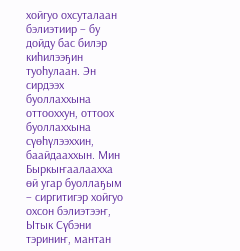хойгуо охсуталаан бэлиэтиир – бу дойду бас билэр киһилээҕин туоһулаан. Эн сирдээх буоллаххына оттооххун, оттоох буоллаххына сүөһүлээххин,  баайдааххын. Мин Быркыҥаалаахха өй угар буоллаҕым – сиргитигэр хойгуо охсон бэлиэтээҥ, Ытык Сүбэни тэриниҥ, мантан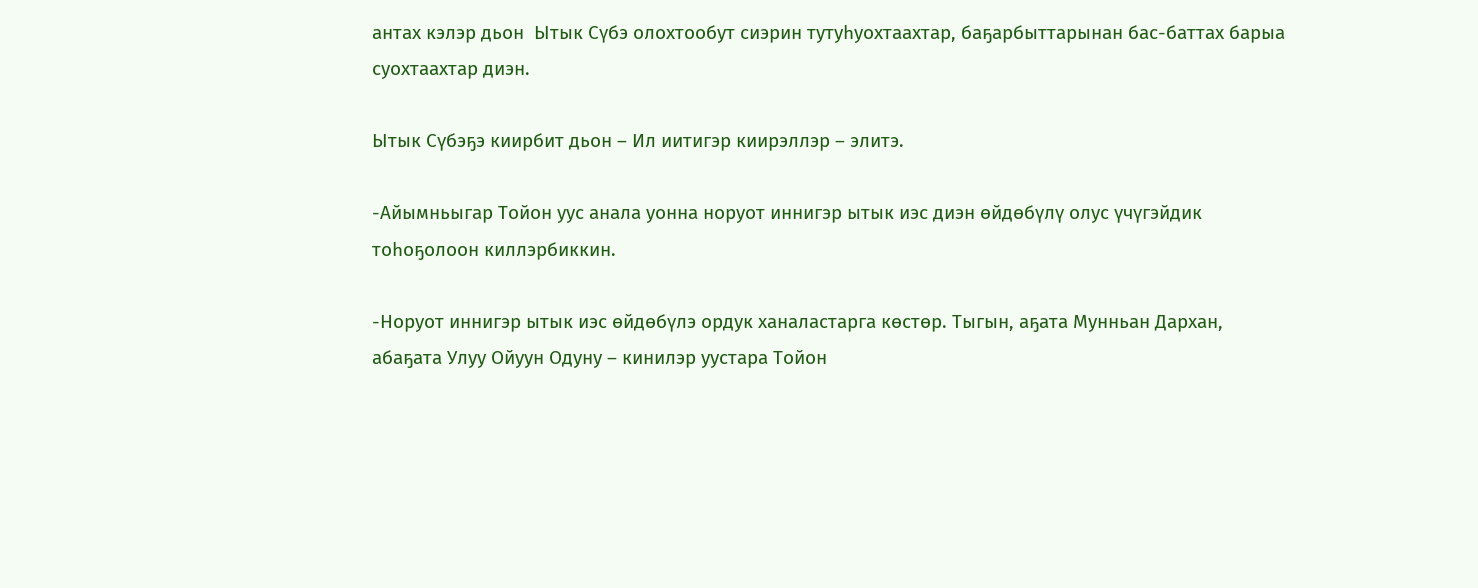антах кэлэр дьон  Ытык Сүбэ олохтообут сиэрин тутуһуохтаахтар, баҕарбыттарынан бас-баттах барыа суохтаахтар диэн.

Ытык Сүбэҕэ киирбит дьон – Ил иитигэр киирэллэр – элитэ.

-Айымньыгар Тойон уус анала уонна норуот иннигэр ытык иэс диэн өйдөбүлү олус үчүгэйдик тоһоҕолоон киллэрбиккин.

-Норуот иннигэр ытык иэс өйдөбүлэ ордук ханаластарга көстөр. Тыгын, аҕата Мунньан Дархан, абаҕата Улуу Ойуун Одуну – кинилэр уустара Тойон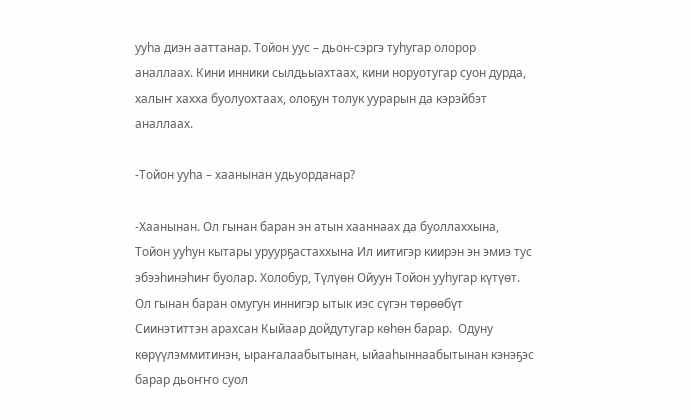ууһа диэн ааттанар. Тойон уус – дьон-сэргэ туһугар олорор аналлаах. Кини инники сылдьыахтаах, кини норуотугар суон дурда, халыҥ хахха буолуохтаах, олоҕун толук уурарын да кэрэйбэт аналлаах.

-Тойон ууһа – хаанынан удьуорданар?

-Хаанынан. Ол гынан баран эн атын хааннаах да буоллаххына, Тойон ууһун кытары уруурҕастаххына Ил иитигэр киирэн эн эмиэ тус эбээһинэһиҥ буолар. Холобур, Түлүөн Ойуун Тойон ууһугар күтүөт. Ол гынан баран омугун иннигэр ытык иэс сүгэн төрөөбүт Сиинэтиттэн арахсан Кыйаар дойдутугар көһөн барар.  Одуну көрүүлэммитинэн, ыраҥалаабытынан, ыйааһыннаабытынан кэнэҕэс барар дьоҥҥо суол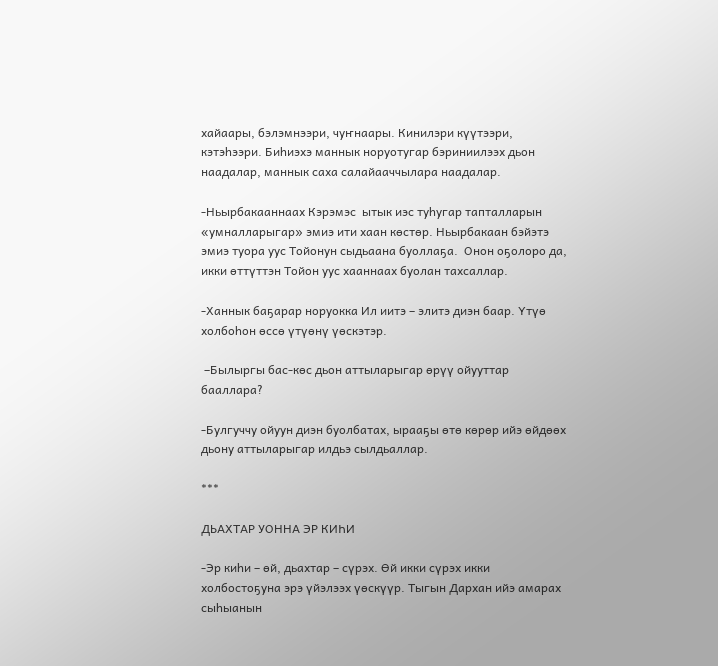хайаары, бэлэмнээри, чуҥнаары. Кинилэри күүтээри, кэтэһээри. Биһиэхэ маннык норуотугар бэриниилээх дьон наадалар, маннык саха салайааччылара наадалар.

-Ньырбакааннаах Кэрэмэс  ытык иэс туһугар тапталларын «умналларыгар» эмиэ ити хаан көстөр. Ньырбакаан бэйэтэ эмиэ туора уус Тойонун сыдьаана буоллаҕа.  Онон оҕолоро да, икки өттүттэн Тойон уус хааннаах буолан тахсаллар.

-Ханнык баҕарар норуокка Ил иитэ – элитэ диэн баар. Үтүө холбоһон өссө үтүөнү үөскэтэр.

 –Былыргы бас-көс дьон аттыларыгар өрүү ойууттар бааллара?

-Булгуччу ойуун диэн буолбатах, ырааҕы өтө көрөр ийэ өйдөөх дьону аттыларыгар илдьэ сылдьаллар.

***

ДЬАХТАР УОННА ЭР КИҺИ

-Эр киһи – өй, дьахтар – сүрэх. Өй икки сүрэх икки холбостоҕуна эрэ үйэлээх үөскүүр. Тыгын Дархан ийэ амарах сыһыанын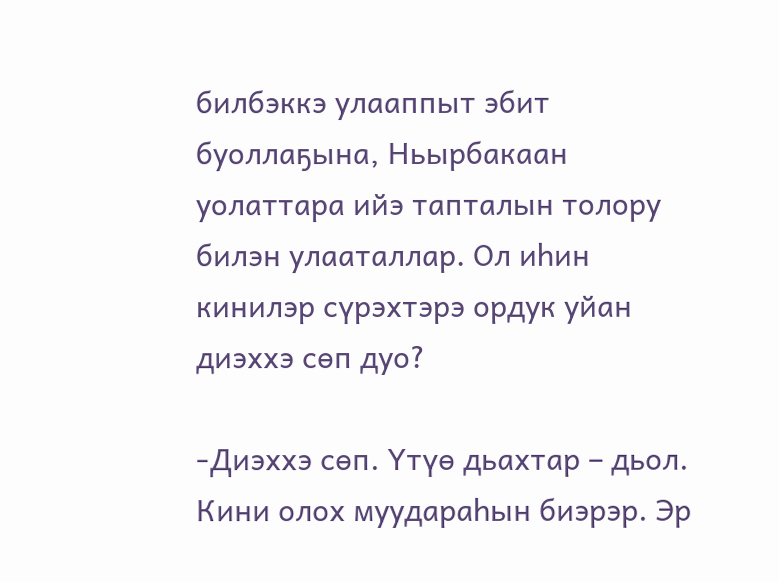билбэккэ улааппыт эбит буоллаҕына, Ньырбакаан уолаттара ийэ тапталын толору билэн улааталлар. Ол иһин кинилэр сүрэхтэрэ ордук уйан диэххэ сөп дуо?

-Диэххэ сөп. Үтүө дьахтар – дьол. Кини олох муудараһын биэрэр. Эр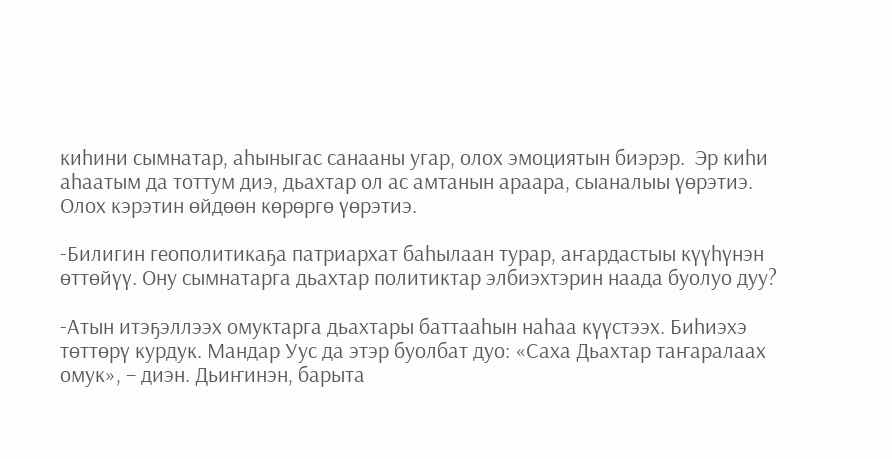киһини сымнатар, аһыныгас санааны угар, олох эмоциятын биэрэр.  Эр киһи аһаатым да тоттум диэ, дьахтар ол ас амтанын араара, сыаналыы үөрэтиэ. Олох кэрэтин өйдөөн көрөргө үөрэтиэ.

-Билигин геополитикаҕа патриархат баһылаан турар, аҥардастыы күүһүнэн өттөйүү. Ону сымнатарга дьахтар политиктар элбиэхтэрин наада буолуо дуу?

-Атын итэҕэллээх омуктарга дьахтары баттааһын наһаа күүстээх. Биһиэхэ төттөрү курдук. Мандар Уус да этэр буолбат дуо: «Саха Дьахтар таҥаралаах омук», – диэн. Дьиҥинэн, барыта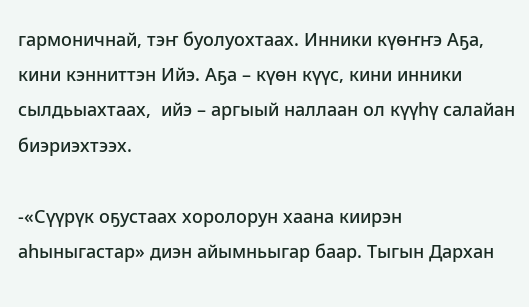гармоничнай, тэҥ буолуохтаах. Инники күөҥҥэ Аҕа, кини кэнниттэн Ийэ. Аҕа – күөн күүс, кини инники сылдьыахтаах,  ийэ – аргыый наллаан ол күүһү салайан биэриэхтээх.

-«Сүүрүк оҕустаах хоролорун хаана киирэн аһыныгастар» диэн айымньыгар баар. Тыгын Дархан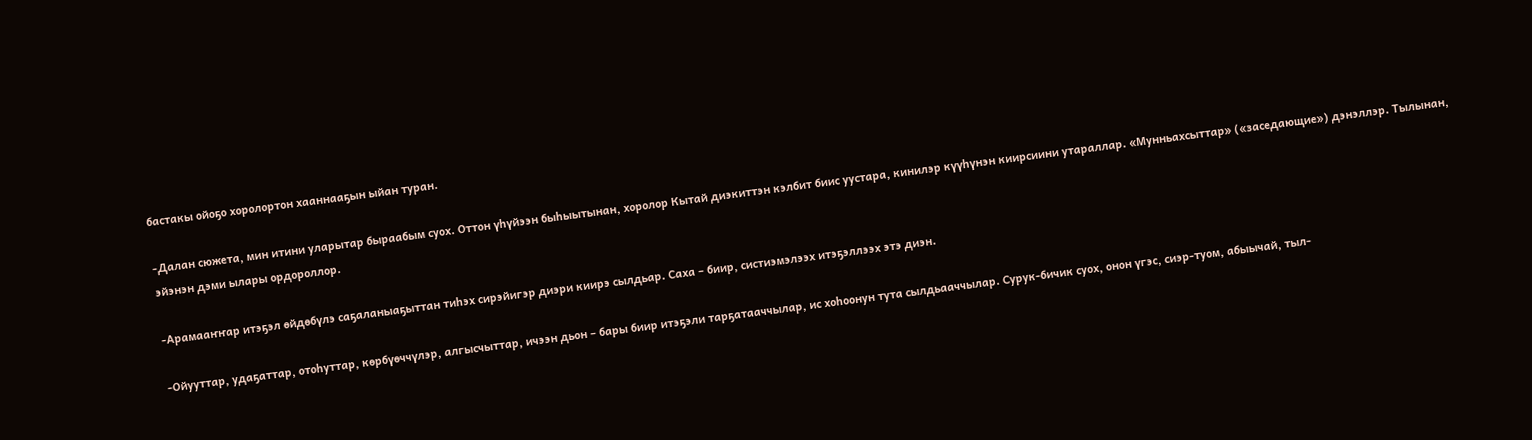бастакы ойоҕо хоролортон хааннааҕын ыйан туран.

-Далан сюжета, мин итини уларытар быраабым суох. Оттон үһүйээн быһыытынан, хоролор Кытай диэкиттэн кэлбит биис уустара, кинилэр күүһүнэн киирсиини утараллар. «Мунньахсыттар» («заседающие») дэнэллэр. Тылынан, эйэнэн дэми ылары ордороллор.

-Арамааҥҥар итэҕэл өйдөбүлэ саҕаланыаҕыттан тиһэх сирэйигэр диэри киирэ сылдьар. Саха – биир, систиэмэлээх итэҕэллээх этэ диэн.

-Ойууттар, удаҕаттар, отоһуттар, көрбүөччүлэр, алгысчыттар, ичээн дьон – бары биир итэҕэли тарҕатааччылар, ис хоһоонун тута сылдьааччылар. Сурук-бичик суох, онон үгэс, сиэр-туом, абыычай, тыл-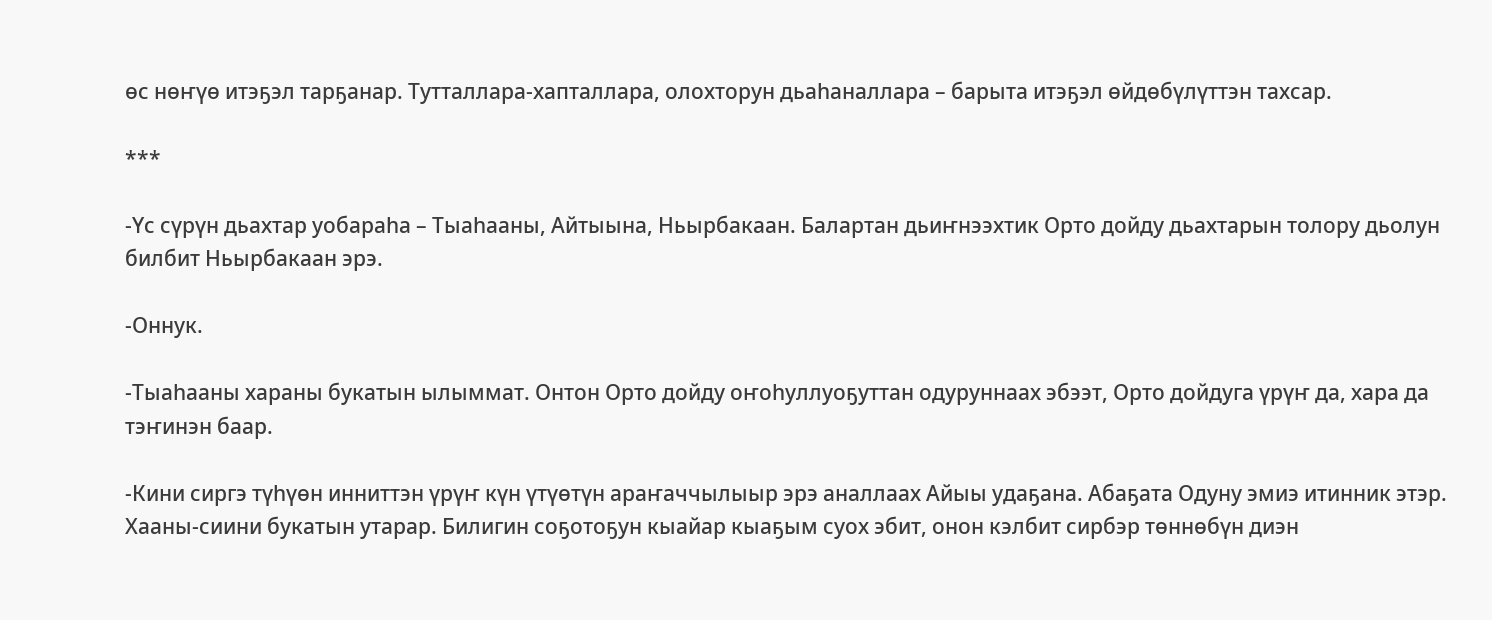өс нөҥүө итэҕэл тарҕанар. Тутталлара-хапталлара, олохторун дьаһаналлара – барыта итэҕэл өйдөбүлүттэн тахсар.

***

-Үс сүрүн дьахтар уобараһа – Тыаһааны, Айтыына, Ньырбакаан. Балартан дьиҥнээхтик Орто дойду дьахтарын толору дьолун билбит Ньырбакаан эрэ.

-Оннук.

-Тыаһааны хараны букатын ылыммат. Онтон Орто дойду оҥоһуллуоҕуттан одуруннаах эбээт, Орто дойдуга үрүҥ да, хара да тэҥинэн баар.

-Кини сиргэ түһүөн инниттэн үрүҥ күн үтүөтүн араҥаччылыыр эрэ аналлаах Айыы удаҕана. Абаҕата Одуну эмиэ итинник этэр. Хааны-сиини букатын утарар. Билигин соҕотоҕун кыайар кыаҕым суох эбит, онон кэлбит сирбэр төннөбүн диэн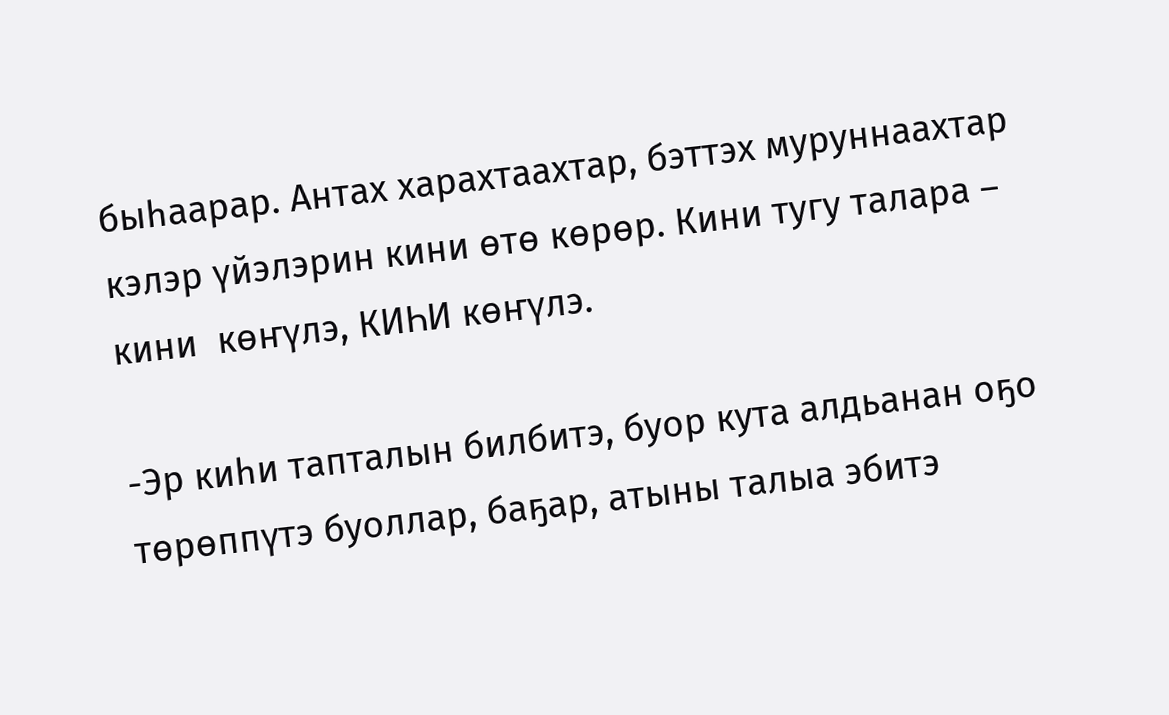быһаарар. Антах харахтаахтар, бэттэх муруннаахтар кэлэр үйэлэрин кини өтө көрөр. Кини тугу талара – кини  көҥүлэ, КИҺИ көҥүлэ.

-Эр киһи тапталын билбитэ, буор кута алдьанан оҕо төрөппүтэ буоллар, баҕар, атыны талыа эбитэ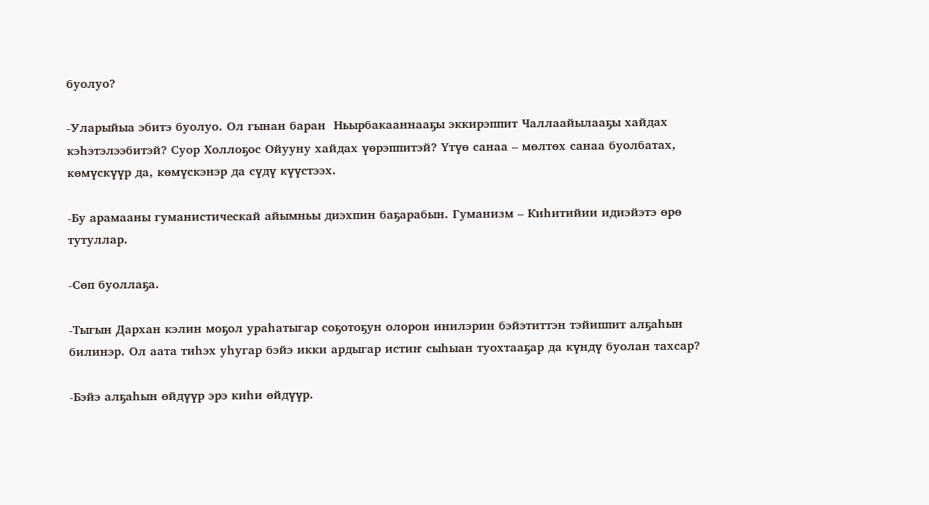буолуо?

-Уларыйыа эбитэ буолуо. Ол гынан баран  Ньырбакааннааҕы эккирэппит Чаллаайылааҕы хайдах кэһэтэлээбитэй? Суор Холлоҕос Ойууну хайдах үөрэппитэй? Үтүө санаа – мөлтөх санаа буолбатах, көмүскүүр да, көмүскэнэр да сүдү күүстээх.

-Бу арамааны гуманистическай айымньы диэхпин баҕарабын. Гуманизм – Киһитийии идиэйэтэ өрө тутуллар.

-Сөп буоллаҕа.

-Тыгын Дархан кэлин моҕол ураһатыгар соҕотоҕун олорон инилэрин бэйэтиттэн тэйиппит алҕаһын билинэр. Ол аата тиһэх уһугар бэйэ икки ардыгар истиҥ сыһыан туохтааҕар да күндү буолан тахсар?

-Бэйэ алҕаһын өйдүүр эрэ киһи өйдүүр.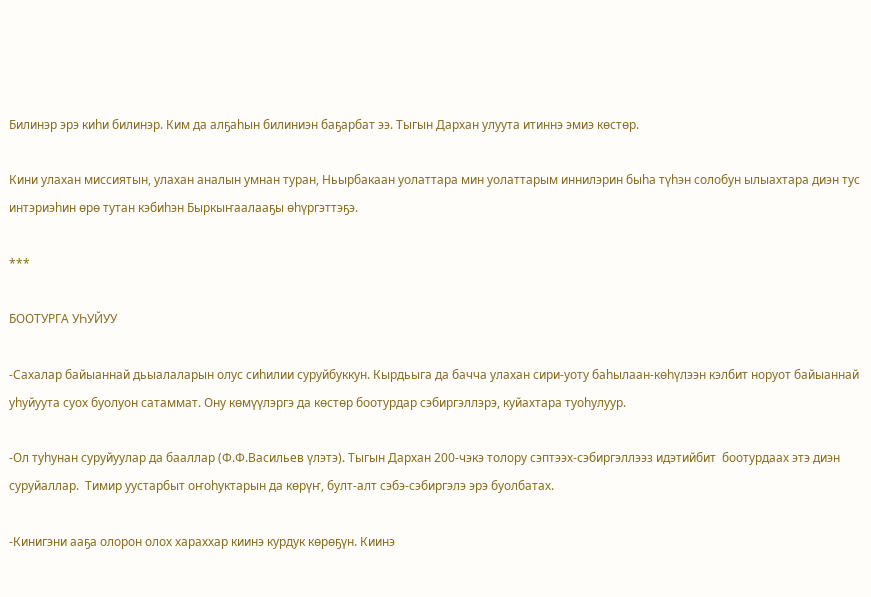Билинэр эрэ киһи билинэр. Ким да алҕаһын билиниэн баҕарбат ээ. Тыгын Дархан улуута итиннэ эмиэ көстөр.

Кини улахан миссиятын, улахан аналын умнан туран, Ньырбакаан уолаттара мин уолаттарым иннилэрин быһа түһэн солобун ылыахтара диэн тус интэриэһин өрө тутан кэбиһэн Быркыҥаалааҕы өһүргэттэҕэ.

***

БООТУРГА УҺУЙУУ

-Сахалар байыаннай дьыалаларын олус сиһилии суруйбуккун. Кырдьыга да бачча улахан сири-уоту баһылаан-көһүлээн кэлбит норуот байыаннай уһуйуута суох буолуон сатаммат. Ону көмүүлэргэ да көстөр боотурдар сэбиргэллэрэ, куйахтара туоһулуур.

-Ол туһунан суруйуулар да бааллар (Ф.Ф.Васильев үлэтэ). Тыгын Дархан 200-чэкэ толору сэптээх-сэбиргэллээз идэтийбит  боотурдаах этэ диэн суруйаллар.  Тимир уустарбыт оҥоһуктарын да көрүҥ, булт-алт сэбэ-сэбиргэлэ эрэ буолбатах.

-Кинигэни ааҕа олорон олох хараххар киинэ курдук көрөҕүн. Киинэ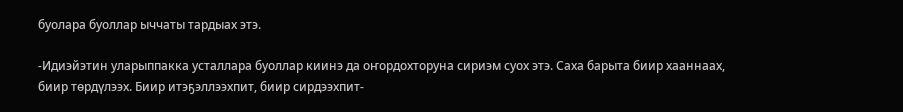буолара буоллар ыччаты тардыах этэ.

-Идиэйэтин уларыппакка усталлара буоллар киинэ да оҥордохторуна сириэм суох этэ. Саха барыта биир хааннаах, биир төрдүлээх. Биир итэҕэллээхпит, биир сирдээхпит-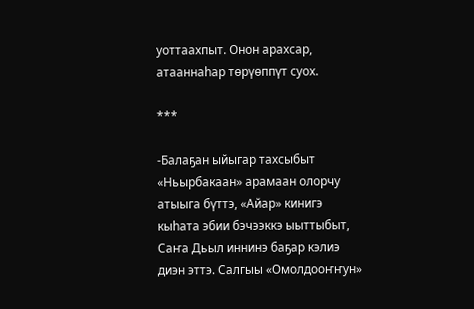уоттаахпыт. Онон арахсар, атааннаһар төрүөппүт суох.

***

-Балаҕан ыйыгар тахсыбыт «Ньырбакаан» арамаан олорчу атыыга бүттэ, «Айар» кинигэ кыһата эбии бэчээккэ ыыттыбыт, Саҥа Дьыл иннинэ баҕар кэлиэ диэн эттэ. Салгыы «Омолдооҥҥун»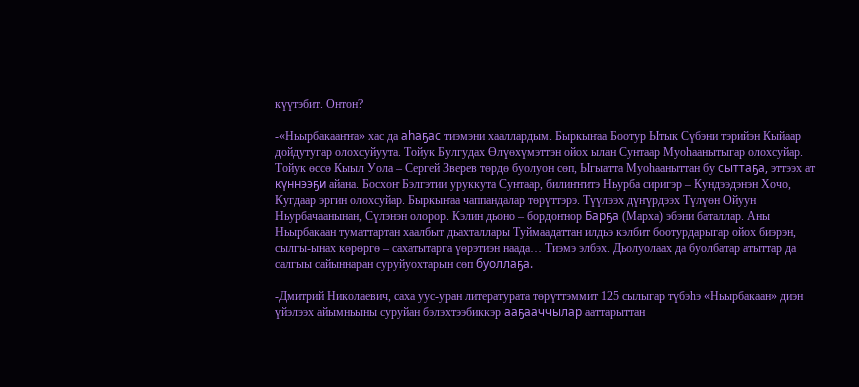күүтэбит. Онтон?

-«Ньырбакааҥҥа» хас да аһаҕас тиэмэни хааллардым. Быркыҥаа Боотур Ытык Сүбэни тэрийэн Кыйаар дойдутугар олохсуйуута. Тойук Булгудах Өлүөхүмэттэн ойох ылан Сунтаар Муоһаанытыгар олохсуйар. Тойук өссө Кыыл Уола – Сергей Зверев төрдө буолуон сөп, Ыгыатта Муоһааныттан бу сыттаҕа, эттээх ат күннээҕи айана. Босхоҥ Бэлгэтии уруккута Сунтаар, билиҥҥитэ Ньурба сиригэр – Кундээдэнэн Хочо, Кугдаар эргин олохсуйар. Быркыҥаа чаппандалар төрүттэрэ. Түүлээх дүҥүрдээх Түлүөн Ойуун Ньурбачаанынан, Сүлэнэн олорор. Кэлин дьоно – бордоҥнор Барҕа (Марха) эбэни баталлар. Аны Ньырбакаан туматтартан хаалбыт дьахталлары Туймаадаттан илдьэ кэлбит боотурдарыгар ойох биэрэн, сылгы-ынах көрөргө – сахатытарга үөрэтиэн наада… Тиэмэ элбэх. Дьолуолаах да буолбатар атыттар да салгыы сайыннаран суруйуохтарын сөп буоллаҕа.

-Дмитрий Николаевич, саха уус-уран литературата төрүттэммит 125 сылыгар түбэһэ «Ньырбакаан» диэн үйэлээх айымньыны суруйан бэлэхтээбиккэр ааҕааччылар ааттарыттан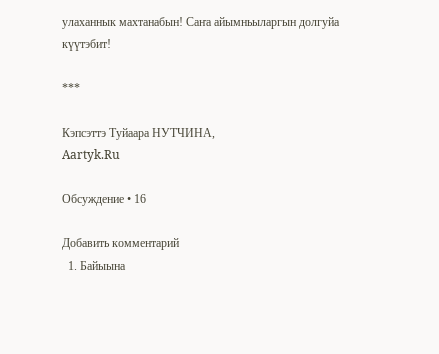улаханнык махтанабын! Саҥа айымньыларгын долгуйа күүтэбит!

***

Кэпсэттэ Туйаара НУТЧИНА,
Aartyk.Ru

Обсуждение • 16

Добавить комментарий
  1. Байыына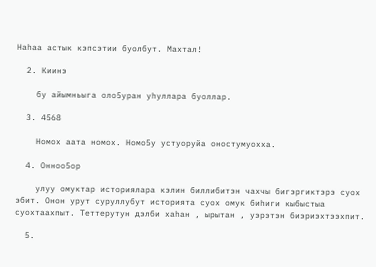Наһаа астык кэпсэтии буолбут. Махтал!

  2. Киинэ

    бу айымньыга оло5уран уhуллара буоллар.

  3. 4568

    Номох аата номох. Номо5у устуоруйа оностумуохха.

  4. Онноо5ор

    улуу омуктар историялара кэлин биллибитэн чахчы бигэргиктэрэ суох эбит. Онон урут суруллубут историята суох омук биhиги кыбыстыа суохтаахпыт. Теттерутун дэлби хаhан , ырытан , уэрэтэн биэриэхтээхпит.

  5.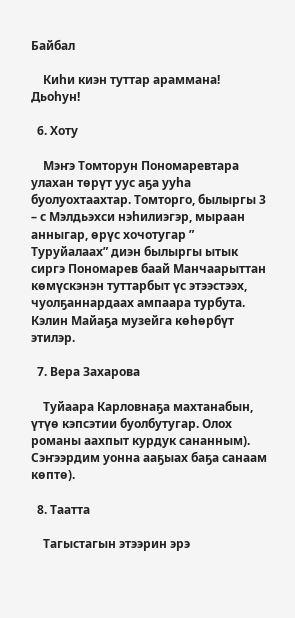Байбал

    Киһи киэн туттар араммана! Дьоһун!

  6. Хоту

    Мэҥэ Томторун Пономаревтара улахан төрүт уус аҕа ууһа буолуохтаахтар. Томторго, былыргы 3 – с Мэлдьэхси нэһилиэгэр, мыраан анныгар, өрүс хочотугар ” Туруйалаах” диэн былыргы ытык сиргэ Пономарев баай Манчаарыттан көмүскэнэн туттарбыт үс этээстээх, чуолҕаннардаах ампаара турбута. Кэлин Майаҕа музейга көһөрбүт этилэр.

  7. Вера Захарова

    Туйаара Карловнаҕа махтанабын, үтүө кэпсэтии буолбутугар. Олох романы аахпыт курдук сананным). Сэҥээрдим уонна ааҕыах баҕа санаам көптө).

  8. Таатта

    Тагыстагын этээрин эрэ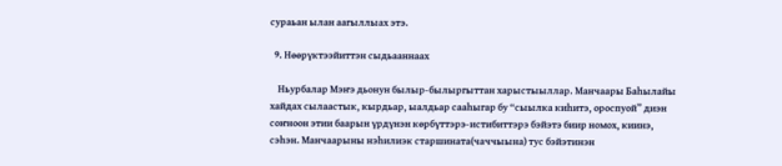сураьан ылан аагыллыах этэ.

  9. Нөөрүктээйиттэн сыдьааннаах

    Ньурбалар Мэҥэ дьонун былыр-былыргыттан харыстыыллар. Манчаары Баһылайы хайдах сылаастык, кырдьар, ыалдьар сааһыгар бу “сыылка киһитэ, ороспуой” диэн соҥноон этии баарын үрдүнэн көрбүттэрэ-истибиттэрэ бэйэтэ биир номох, киинэ, сэһэн. Манчаарыны нэһилиэк старшината(чаччыына) тус бэйэтинэн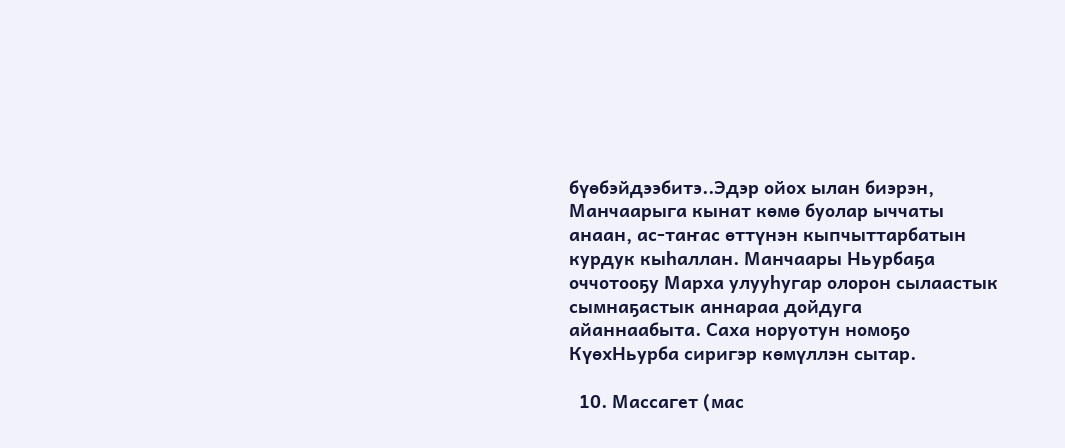бүөбэйдээбитэ..Эдэр ойох ылан биэрэн, Манчаарыга кынат көмө буолар ыччаты анаан, ас-таҥас өттүнэн кыпчыттарбатын курдук кыһаллан. Манчаары Ньурбаҕа оччотооҕу Марха улууһугар олорон сылаастык сымнаҕастык аннараа дойдуга айаннаабыта. Саха норуотун номоҕо КүөхНьурба сиригэр көмүллэн сытар.

  10. Массагет (мас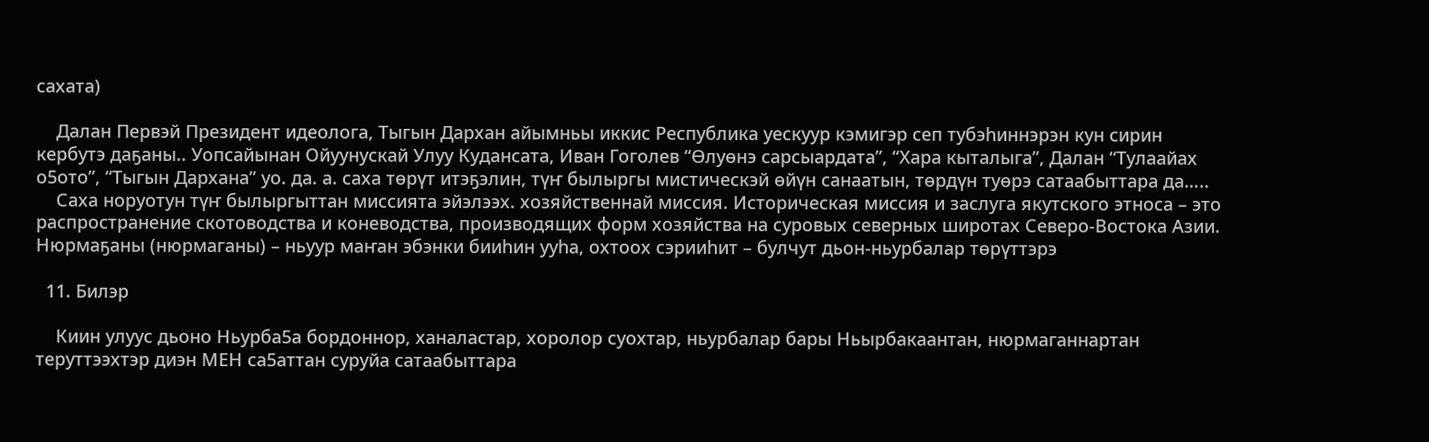сахата)

    Далан Первэй Президент идеолога, Тыгын Дархан айымньы иккис Республика уескуур кэмигэр сеп тубэhиннэрэн кун сирин кербутэ даҕаны.. Уопсайынан Ойуунускай Улуу Кудансата, Иван Гоголев “Өлуөнэ сарсыардата”, “Хара кыталыга”, Далан “Тулаайах о5ото”, “Тыгын Дархана” уо. да. а. саха төрүт итэҕэлин, түҥ былыргы мистическэй өйүн санаатын, төрдүн туөрэ сатаабыттара да…..
    Саха норуотун түҥ былыргыттан миссията эйэлээх. хозяйственнай миссия. Историческая миссия и заслуга якутского этноса – это распространение скотоводства и коневодства, производящих форм хозяйства на суровых северных широтах Северо-Востока Азии. Нюрмаҕаны (нюрмаганы) – ньуур маҥан эбэнки бииhин ууhа, охтоох сэрииһит – булчут дьон-ньурбалар төрүттэрэ

  11. Билэр

    Киин улуус дьоно Ньурба5а бордоннор, ханаластар, хоролор суохтар, ньурбалар бары Ньырбакаантан, нюрмаганнартан теруттээхтэр диэн МЕН са5аттан суруйа сатаабыттара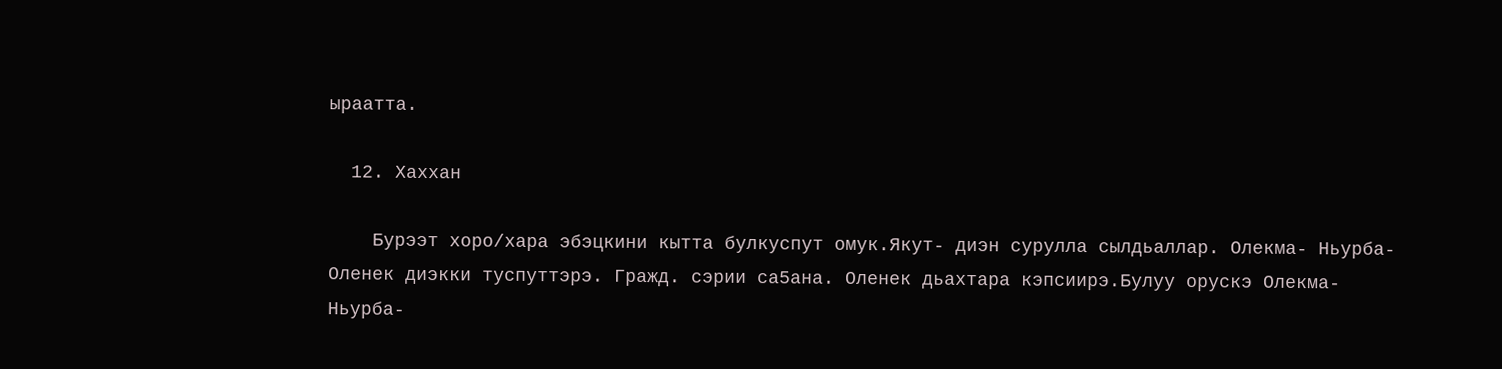ыраатта.

  12. Хаххан

    Бурээт хоро/хара эбэцкини кытта булкуспут омук.Якут- диэн сурулла сылдьаллар. Олекма- Ньурба- Оленек диэкки туспуттэрэ. Гражд. сэрии са5ана. Оленек дьахтара кэпсиирэ.Булуу орускэ Олекма- Ньурба-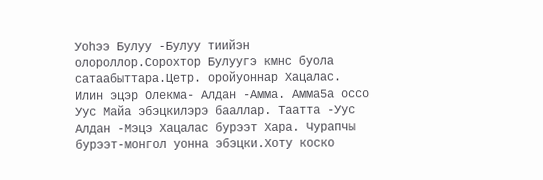Уоhээ Булуу -Булуу тиийэн олороллор.Сорохтор Булуугэ кмнс буола сатаабыттара.Цетр. оройуоннар Хацалас. Илин эцэр Олекма- Алдан -Амма. Амма5а оссо Уус Майа эбэцкилэрэ бааллар. Таатта -Уус Алдан -Мэцэ Хацалас бурээт Хара. Чурапчы бурээт-монгол уонна эбэцки.Хоту коско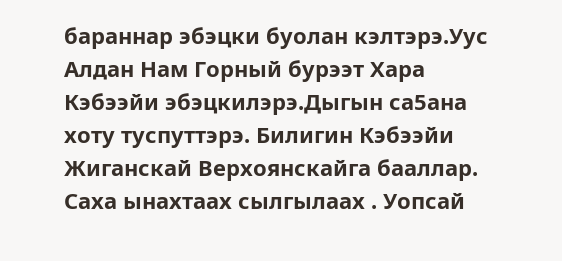бараннар эбэцки буолан кэлтэрэ.Уус Алдан Нам Горный бурээт Хара Кэбээйи эбэцкилэрэ.Дыгын са5ана хоту туспуттэрэ. Билигин Кэбээйи Жиганскай Верхоянскайга бааллар. Саха ынахтаах сылгылаах . Уопсай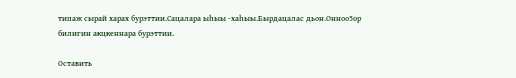типаж сырай харах бурэттии.Сацалара ыhыы -хаhыы.Бырдацалас дьон.Онноо5ор билигин акцкеннара бурэттии.

Оставить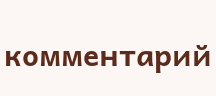комментарий